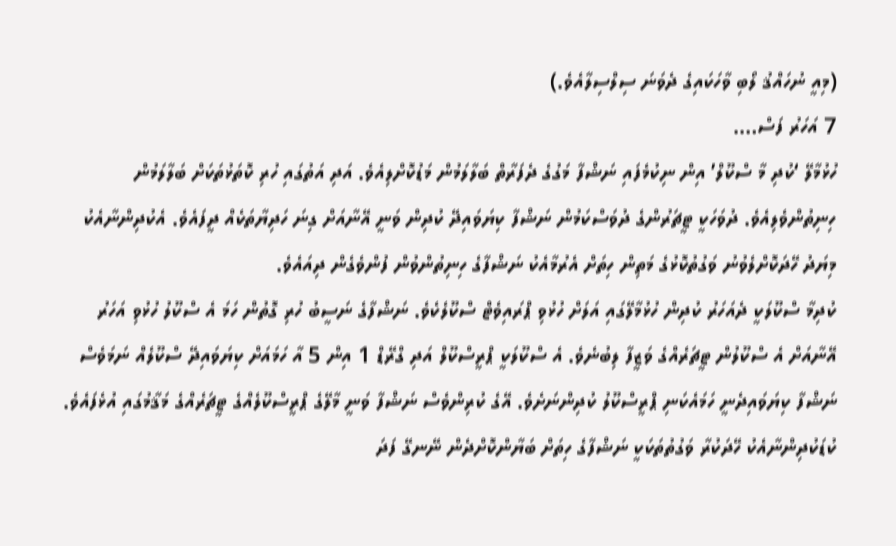(މިއީ ނުހައްޤު ލޯބި ވާހަކައިގެ ދެވަނަ ސިލްސިލާއެވެ.)
7 އަހަރު ފަސް….
ހުޅުމާލޭ ‘ކުދި މާ ސްކޫލް’ އިން ނިކުމެފައި ނަޝްފާ މަގުގެ ދެފަރާތް ބަލާލަމުން މަޑުކޮށްލިއެވެ. އަދި އަތުގައި ހުރި ކޮތަޅުތަކަށް ބަލާލަމުން ހިނިތުންވެލިއެވެ. ދުވަހަކީ ޓީޗަރުންގެ ދުވަސްކަމުން ނަޝްފާ ކިޔަވައިދޭ ކުދިން ވަނީ އޭނާއަށް ގިނަ ހަދިޔާތަކެއް ދީފައެވެ. އެކުދިންނާއެކު މިޔަދު ހޭދަކޮށްލެވުނު ވަގުތުކޮޅުގެ މަތިން ހިތަށް އެރުމާއެކު ނަޝްފާގެ ހިނިތުންވުން ފުންވެގެން ދިއައެވެ.
ކުދިމާ ސްކޫލަކީ ދެއަހަރު ކުދިން ހުޅުމާލޭގައި އަލަށް ހުޅުވި ޕްރައިވެޓް ސްކޫލެކެވެ. ނަޝްފާގެ ނަސީބު ހުރި ގޮތުން ހަމަ އެ ސްކޫލު ހުޅުވި އަހަރު އޭނާއަށް އެ ސްކޫލުން ޓީޗަރެއްގެ ވަޒީފާ ލިބުނެވެ. އެ ސްކޫލަކީ ޕްރީސްކޫލް އަދި ގްރޭޑް 1 އިން 5 އާ ހަމައަށް ކިޔަވައިދޭ ސްކޫލެއް ނަމަވެސް ނަޝްފާ ކިޔަވައިދެނީ ހަމައެކަނި ޕްރީސްކޫލު ކުދިންނަށެވެ. އޭގެ ކުރިންވެސް ނަޝްފާ ވަނީ މާލޭގެ ޕްރީސްކޫލެއްގެ ޓީޗަރެއްގެ މަޤާމުގައި އުޅެފައެވެ. ކުޑަކުދިންނާއެކު ހޭދަކުރާ ވަގުތުތަކަކީ ނަޝްފާގެ ހިތަށް ބަޔާންކޮށްދެން ނޭނގޭ ފަދަ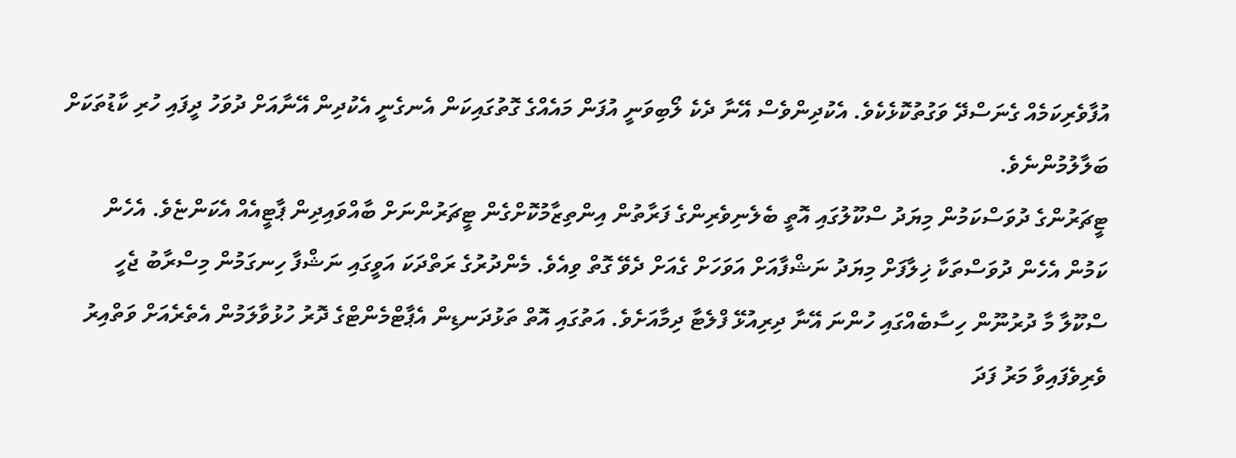އުފާވެރިކަމެއް ގެނަސްދޭ ވަގުތުކޮޅެކެވެ. އެކުދިންވެސް އޭނާ ދެކެ ލޯބިވަނީ އުފަން މައެއްގެ ގޮތުގައިކަން އެނގެނީ އެކުދިން އޭނާއަށް ދުވަހު ދީފައި ހުރި ކާޑުތަކަށް ބަލާލުމުންނެވެ.
ޓީޗަރުންގެ ދުވަސްކަމުން މިޔަދު ސްކޫލުގައި އޮތީ ބެލެނިވެރިންގެ ފަރާތުން އިންތިޒާމުކޮށްގެން ޓީޗަރުންނަށް ބާއްވައިދިން ޕާޓީއެއް އެކަންޏެވެ. އެހެން ކަމުން އެހެން ދުވަސްތަކާ ޚިލާފަށް މިޔަދު ނަޝްފާއަށް އަވަހަށް ގެއަށް ދެވޭ ގޮތް ވިއެވެ. މެންދުރުގެ ރަތްދަކަ އަވީގައި ނަޝްފާ ހިނގަމުން މިސްރާބު ޖެހީ ސްކޫލާ މާ ދުރުނޫން ހިސާބެއްގައި ހުންނަ އޭނާ ދިރިއުޅޭ ފްލެޓާ ދިމާއަށެވެ. އަތުގައި އޮތް ތަޅުދަނޑިން އެޕާޓްމެންޓްގެ ދޮރު ހުޅުވާލަމުން އެތެރެއަށް ވަތްއިރު ވެރިވެފައިވާ މަރު ފަދަ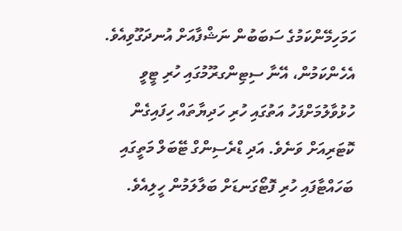ހަމަހިމޭންކަމުގެ ސަބަބުން ނަޝްފާއަށް އުނދަގޫވިއެވެ. އެހެންކަމުން، އޭނާ ސިޓިންގރޫމުގައި ހުރި ޓީވީ ހުޅުވާލުމަށްފަހު އަތުގައި ހުރި ހަދިޔާތައް ހިފައިގެން ކޮޓަރިއަށް ވަނެވެ. އަދި ޑްރެސިންގް ޓޭބަލް މަތީގައި ބަހައްޓާފައި ހުރި ފޮޓޯގަނޑަށް ބަލާލަމުން ހީލިއެވެ.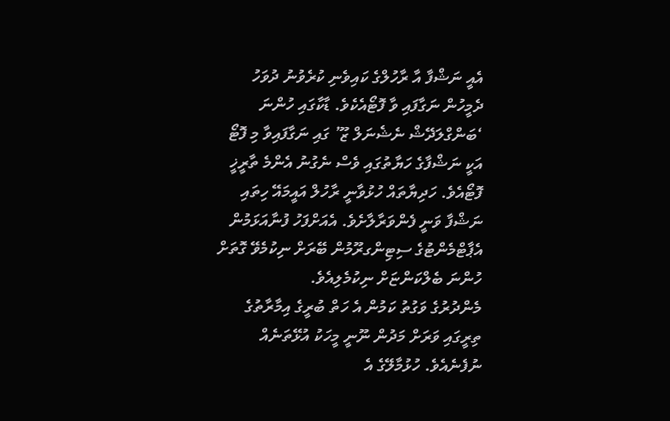އެއީ ނަޝްފާ އާ ރާހުލްގެ ކައިވެނި ކުރެވުނު ދުވަހު ދެމީހުން ނަގާފައި ވާ ފޮޓޯއެކެވެ. ޑާކާގައި ހުންނަ ‘ބަންގްލަދޭޝް ނެޝެނަލް ޒޫ’ ގައި ނަގާފައިވާ މި ފޮޓޯ އަކީ ނަޝްފާގެ ހަޔާތުގައި ވެސް ނެގުނު އެންމެ ތާރީޚީ ފޮޓޯއެވެ. ހަދިޔާތައް ހުޅުވާނީ ރާހުލް އައީމައޭ ހިތައި ނަޝްފާ ވަނީ ފެންވަރާލާށެވެ. އެއަށްފަހު ފުނާއަޅަމުން އެޕާޓްމެންޓުގެ ސިޓިންގރޫމުން ބޭރަށް ނިކުމެވޭ ގޮތަށް ހުންނަ ބެލްކަންޏަށް ނިކުމެލިއެވެ.
މެންދުރުގެ ވަގުތު ކަމުން އެ ހަތް ބުރީގެ އިމާރާތުގެ ތިރީގައި ވަރަށް މަދުން ނޫނީ މީހަކު އުޅޭތަނެއް ނުފެނެއެވެ. ހުޅުމާލޭގެ އެ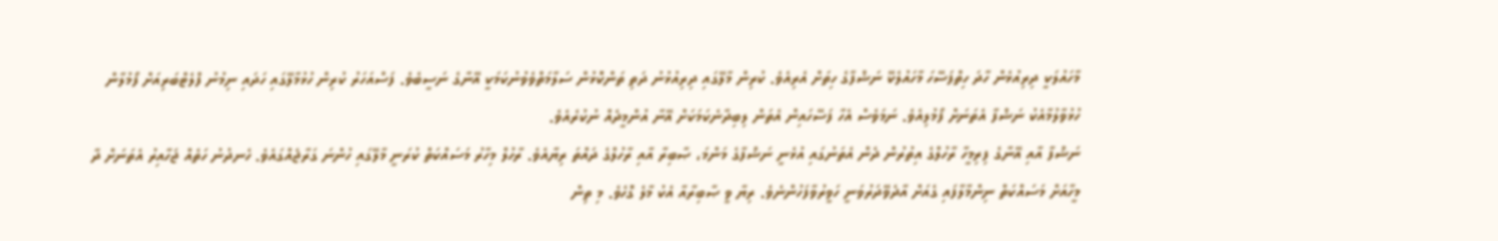މާހައުލަކީ ދިރިއުޅެން ހާދަ ހިތްފަސޭހަ މާހައުލެކޭ ނަޝްފާގެ ހިތަށް އެރިއެވެ. ކުރިން މާލޭގައި ދިރިއުޅުނު ދަތި ތަންކޮޅުން ސަލާމަތްވެވުނުކަމަކީ އޭނާގެ ނަސީބެވެ. ފަސްއަހަރު ކުރިން ހުޅުމާލޭގައި ހަދައި ނިމުނު ފްލެޓްބަރިއަށް ފޯމުލާން ހުޅުވާލުމާއެކު ނަޝްފާ އެތަނަށް ފޯމުލިއެވެ. ނަމަވެސް އެހާ ފަސޭހައިން އެތަން ލިބިދާނެކަމަކަށް އޭނާ އުންމީދެއް ނުކުރެއެވެ.
ނަޝްފާ އާއި އޭނާގެ ފިރިމީހާ ރާހުލްގެ އިތުރުން ދެން އެތަނުގައި އުޅެނީ ނަޝްފާގެ މަންމަ، ޞާބިރާ އާއި ރާހުލްގެ ދައްތަ ރިޔާއެވެ. ރާހުލް މިހާރު މަސައްކަތް ކުރަނީ މާލޭގައި ހުންނަ ގަރާޖެއްގައެވެ. ހެނދުނު ހަތެއް ޖަހާއިރު އެތަނަށް ދާ މީހާއަށް މަސައްކަތް ނިންމާލާފައި ގެއަށް އާދެވޭދަރުވަނީ ހަވީރުވާފަހުންނެވެ. ރިޔާ ވީ ޞާބިރާއާ އެކު މާލެ ގޮހެވެ. މި ތިން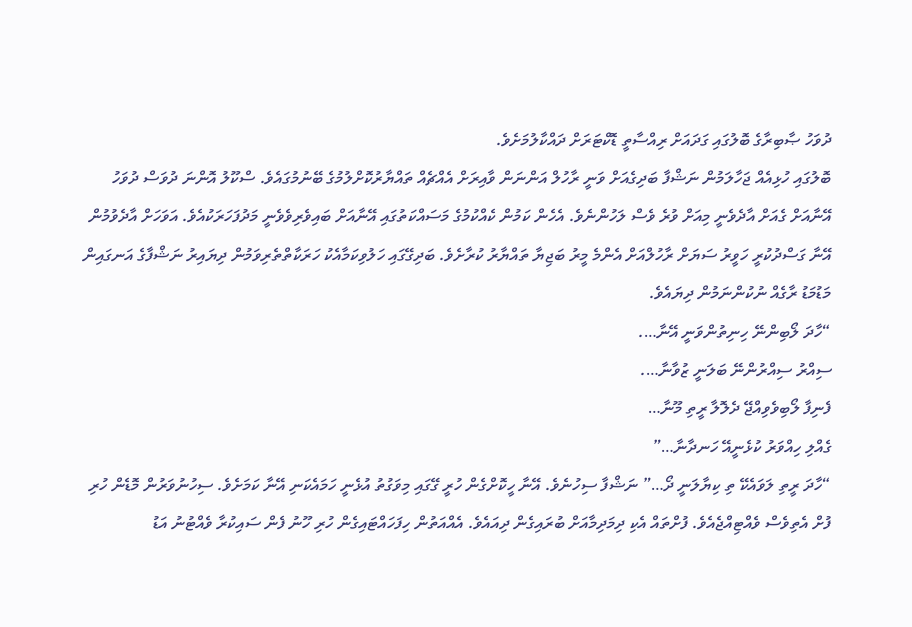ދުވަހު ޞާބިރާގެ ބޮލުގައި ގަދައަށް ރިއްސާތީ ޑޮކްޓަރަށް ދައްކާލުމަށެވެ.
ބޮލުގައި ހުޅިއެއް ޖަހާލަމުން ނަޝްފާ ބަދިގެއަށް ވަނީ ރާހުލް އަންނަން ވާއިރަށް އެއްޗެއް ތައްޔާރުކޮށްލުމުގެ ބޭނުމުގައެވެ. ސްކޫލު އޮންނަ ދުވަސް ދުވަހު އޭނާއަށް ގެއަށް އާދެވެނީ މިއަށް ވުރެ ވެސް ލަހުންނެވެ. އެހެން ކަމުން ކެއްކުމުގެ މަސައްކަތުގައި އޭނާއަށް ބައިވެރިވެވެނީ މަދުފަހަރަކުއެވެ. އަވަހަށް އާދެވުމުން އޭނާ ގަސްދުކުރީ ހަވީރު ސަޔަށް ރާހުލްއަށް އެންމެ މީރު ބަޖިޔާ ތައްޔާރު ކުރާށެވެ. ބަދިގޭގައި ހަލުވިކަމާއެކު ހަރަކާތްތެރިވަމުން ދިޔައިރު ނަޝްފާގެ އަނގައިން މަޑުމަޑު ރާގެއް ނުކުންނަމުން ދިޔައެވެ.
“ހާދަ ލޯބިންނޭ ހިނިތުންވަނީ އޭނާ….
ސިއްރު ސިއްރުންނޭ ބަލަނީ ޒުވާނާ….
ފެނިފާ ލޯބިވެވިއްޖޭ ދެލޮލާ ރީތި މޫނާ…
ގެއްލި ހިއްވަރު ކުޅެނީއޭ ހަނދާނާ…”
“ހާދަ ރީތި ލަވައެކޭ ތި ކިޔާލަނީ ދޯ…” ނަޝްފާ ސިހުނެވެ. އޭނާ ހީކޮށްގެން ހުރީ ގޭގައި މިވަގުތު އުޅެނީ ހަމައެކަނި އޭނާ ކަމަށެވެ. ސިހުނުވަރުން މޮޑެން ހުރި ފުށް އެތިވެސް ވެއްޓިއްޖެއެވެ. ފުށްތައް އެކި ދިމަދިމާއަށް ބުރައިގެން ދިއައެވެ. އެއްއަތުން ހިފަހައްޓައިގެން ހުރި ހޫނު ފެން ސައިކުރާ ވެއްޓުނު އަޑު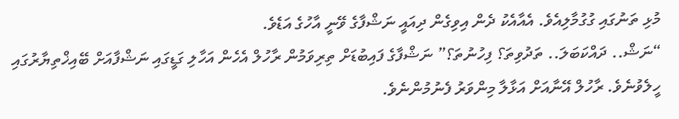މުޅި ތަނުގައި ގުގުމާލިއެވެ. އެއާއެކު ދެން އިވިގެން ދިއައީ ނަޝްފާގެ ވޭނީ އާހުގެ އަޑެވެ.
“ނަޝް.. ދައްކަބަލަ.. ތަދުވިތަ؟ ފިހުނުތަ؟” ނަޝްފާގެ ފައިބުޑަށް ތިރިވަމުން ރާހުލް އެހެން އަހާލި ގަޑީގައި ނަޝްފާއަށް ބޭއިޚްތިޔާރުގައި ހީލެވުނެވެ. ރާހުލް އޭނާއަށް އަޅާލާ މިންވަރު ފެނުމުންނެވެ.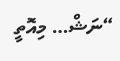“ނަޝް… މިއޮތީ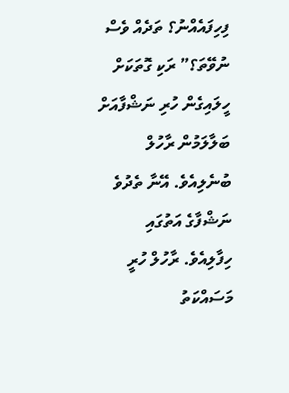ފިހިފައެއްނު؟ ތަދެއް ވެސް ނުވޭތަ؟” ރަކި ގޮތަކަށް ހީލައިގެން ހުރި ނަޝްފާއަށް ބަލާލަމުން ރާހުލް ބުނެލިއެވެ. އޭނާ ތެދުވެ ނަޝްފާގެ އަތުގައި ހިފާލިއެވެ. ރާހުލް ހުރީ މަސައްކަތު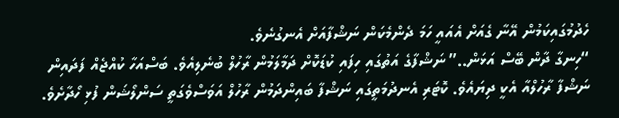ހެދުމުގައިކަމުން އޭނާ ގެއަށް އެއައީ ހަމަ ދެންމެކަން ނަޝްފާއަށް އެނގުނެވެ.
“ހިނގާ ދާން ބޭސް އަޅަން..” ނަޝްފާގެ އަތުގައި ހިފައި ކުޑަކޮށް ދަމާލަމުން ރާހުލް ބުނެލިއެވެ. ބަސްއަހާ ކުއްޖެއް ފަދައިން ނަޝްފާ ރާހުލްއާ އެކީ ދިޔައެވެ. ކޮޓަރި އެނދުމަތީގައި ނަޝްފާ ބައިންދަމުން ރާހުލް އަވަސްވެގަތީ ސަންލޯޝަން ފުޅި ހޯދާށެވެ.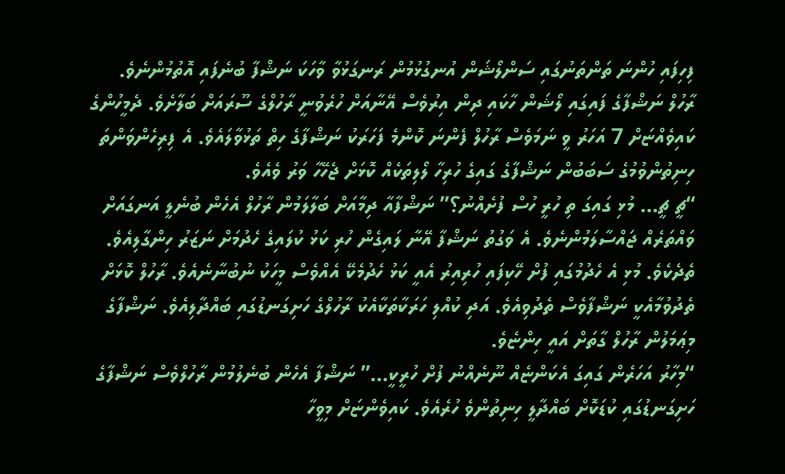ފިހިފައި ހުންނަ ތަންތަނުގައި ސަންލޯޝަން އުނގުޅުމުން ރަނގަޅުވާ ވާހަކަ ނަޝްފާ ބުނެފައި އޮތުމުންނެވެ.
ރާހުލް ނަޝްފާގެ ފައިގައި ލޯޝަން ހާކައި ދިން އިރުވެސް އޭނާއަށް ހުރެވުނީ ރާހުލްގެ ސޫރައަށް ބަލާށެވެ. ދެމީހުންގެ ކައިވެއްޏަށް 7 އަހަރު ވީ ނަމަވެސް ރާހުލް ފެންނަ ކޮންމެ ފަހަރަކު ނަޝްފާގެ ހިތް ތަޅުވާލައެވެ. އެ ފިރިހެންވަންތަ ހިނިތުންވުމުގެ ސަބަބުން ނަޝްފާގެ ގައިގެ ހުރިހާ ލޯލިތަކެއް ކޮޅަށް ޖެހޭހާ ވަރު ވެއެވެ.
“ޗީ ޗީ… މުޅި ގައިގަ ތި ހުރީ ހުސް ފުށެއްނު؟” ނަޝްފާއާ ދިމާއަށް ބަލާލަމުން ރާހުލް އެހެން ބުނެލީ އަނގައަށް ވައްތަރެއް ޖައްސާލަމުންނެވެ. އެ ވަގުތު ނަޝްފާ އޭނާ ލައިގެން ހުރި ކަޅު ކުލައިގެ ހެދުމަށް ނަޒަރު ހިންގާލިއެވެ. ތެދެކެވެ. މުޅި އެ ހެދުމުގައި ފުށް ހޭކިފައި ހުރިއިރު އެއީ ކަޅު ހެދުމެކޭ އެއްވެސް މީހަކު ނުބުނާނެއެވެ. ރާހުލް ކޮޅަށް ތެދުވުމާއެކީ ނަޝްފާވެސް ތެދުވިއެވެ. އަދި ކުއްލި ހަރަކާތަކާއެކު ރާހުލްގެ ހަށިގަނޑުގައި ބައްދާލިއެވެ. ނަޝްފާގެ މިޢަމަލުން ރާހުލް ގާތަށް އައީ ހިންޏެވެ.
“މިހާރު އަހަރެން ގައިގަ އެކަންޏެއް ނޫނެއްނު ފުށް ހުރީކީ…” ނަޝްފާ އެހެން ބުނެލުމުން ރާހުލްވެސް ނަޝްފާގެ ހަށިގަނޑުގައި ކުޑަކޮށް ބައްދާލީ ހިނިތުންވެ ހުރެއެވެ. ކައިވެންޏަށް މިވީހާ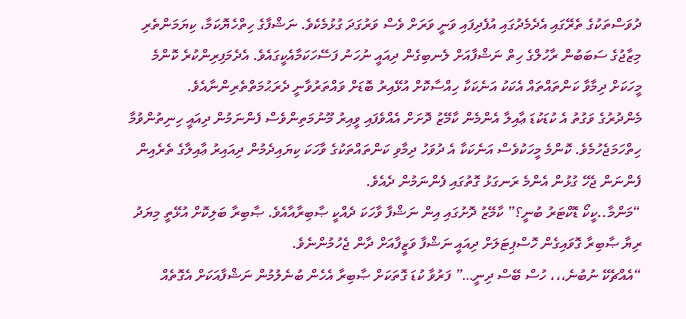ދުވަސްތަކުގެ ތެރޭގައި އެދެމެދުގައި އުފެދިފައި ވަނީ ވަރަށް ވެސް ވަރުގަދަ ގުޅުމެކެވެ. ނަޝްފާގެ ހިތްހެޔޮކަމާ، ކިޔަމަންތެރި މިޒާޖުގެ ސަބަބުން ރާހުލްގެ ހިތް ނަޝްފާއަށް ލެނބިގެން ދިއައީ ނުހަނު ފަސޭހަކަމާއެކީގައެވެ. އެދެމަފިރިންކުރެ ކޮންމެ މީހަކަށް ދިމާވާ ކަންތައްތައް އެކަކު އަނެކަކާ ހިއްސާކޮށް އުޅޭއިރު ބޮޑަށް ވައްތަރުވާނީ ދެރަޙުމަތްތެރިންނާއެވެ.
މެންދުރުގެ ވަގުތު އެ ކުޑަކުޑަ ޢާއިލާ އެންމެން ކާމޭޒު ދޮށަށް އެއްވެފައި ވީއިރު މޫނުމަތިންވެސް ފެންނަމުން ދިއައީ ހިނިތުންވުމާ ހިތްހަމަޖެހުމެވެ. ކޮންމެ މީހަކުވެސް އަނެކަކާ އެ ދުވަހު ދިމާވި ކަންތައްތަކުގެ ވާހަކަ ކިޔައިދެމުން ދިއައިރު ޢާއިލާގެ ތެރެއިން ފެންނަން ޖެހޭ ގުޅުން އެންމެ ރަނގަޅު ގޮތުގައި ފެންނަމުން ދެއެވެ.
“މަންމާ..ކީކޯ ޑޮކްޓަރު ބުނީ؟” ކާމޭޒު ދޮށުގައި އިން ނަޝްފާ ވާހަކަ ދެއްކީ ޞާބިރާއާއެވެ. ޞާބިރާ ބަލިކޮށް އުޅޭތީ މިޔަދު ރިޔާ ޞާބިރާ ގޮވައިގެން ހޮސްޕިޓަލަށް ދިއައީ ނަޝްފާ ވަޒީފާއަށް ދާން ޖެހުމުންނެވެ.
“އެއްޗެކޭ ނުބުނެ،،، ހުސް ބޭސް ދިނީ…” ފަރުވާ ކުޑަ ގޮތަކަށް ޞާބިރާ އެހެން ބުނެލުމުން ނަޝްފާއަކަށް އެގޮތެއް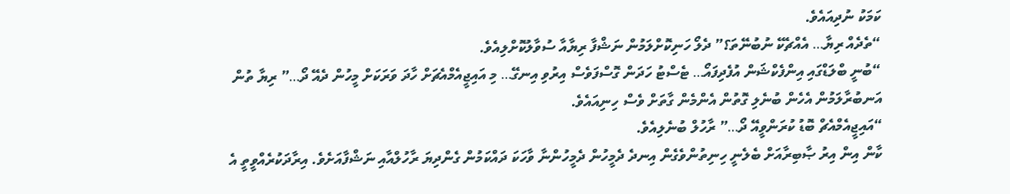ކަމަކު ނުދިއައެވެ.
“ތެދެއް ރިޔާ… އެއްޗެކޭ ނުބުނޭތަ؟” ދެލޯ ހަނިކޮށްލަމުން ނަޝްފާ ރިޔާއާ ސުވާލުކޮށްލިއެވެ.
“ބުނީ ބްލަޑްގައި އިންފެކްޝަން އުފެދިފައޯ… ޓެސްޓު ހަދަން ގޮސްފަވެސް އިރުވި އިނގޭ… މި އައިޖީއެމްއެޗަށް ހާދަ ވަރަކަށް މީހުން ދެއޭ ދޯ…” ރިޔާ ތުން އަނބުރާލަމުން އެހެން ބުނެލި ގޮތުން އެންމެން ގާތަށް ވެސް ހިނިއައެވެ.
“އައިޖީއެމްއެޗް ބޮޑު ކުރަންވީއޭ ދޯ…” ރާހުލް ބުނެލިއެވެ.
ކާން އިން އިރު ޞާބިރާއަށް ބެލެނީ ހިނިތުންވެގެން އިނދެ ދެމީހުން ދެމީހުންނާ ވާހަކަ ދައްކަމުން ގެންދިޔަ ރާހުލްއާއި ނަޝްފާއަށެވެ. އިރާދަކުރެއްވީތީ އެ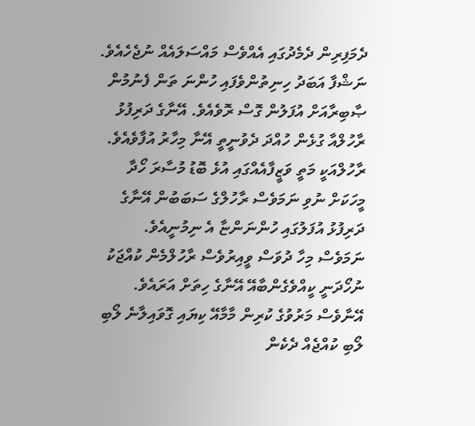ދެމަފިރިން ދެމެދުގައި އެއްވެސް މައްސަލައެއް ނުޖެހެއެވެ. ނަޝްފާ އަބަދު ހިނިތުންވެފައި ހުންނަ ތަން ފެނުމުން ޞާބިރާއަށް އުފަލުން ގޮސް ރޮވެއެވެ. އޭނާގެ ދަރިފުޅު ރާހުލްއާ ގުޅެން ހުއްދަ ދެވުނީތީ އޭނާ މިހާރު އުފާވެއެވެ. ރާހުލްއަކީ މަތީ ވަޒީފާއެއްގައި އުޅެ ބޮޑު މުސާރަ ހޯދާ މީހަކަށް ނުވި ނަމަވެސް ރާހުލްގެ ސަބަބުން އޭނާގެ ދަރިފުޅު އުފަލުގައި ހުންނަންޏާ އެ ނިމުނީއެވެ. ނަމަވެސް މިހާ ދުވަސް ވީއިރުވެސް ރާހުލްމެން ކުއްޖަކު ނުހޯދަނީ ކީއްވެގެންބާއޭ އޭނާގެ ހިތަށް އަރައެވެ. އޭނާވެސް މަރުވުގެ ކުރިން މާމާއޭ ކިޔައި ގޮވައިލާނެ ލޯބި ލޯބި ކުއްޖެއް ދެކެން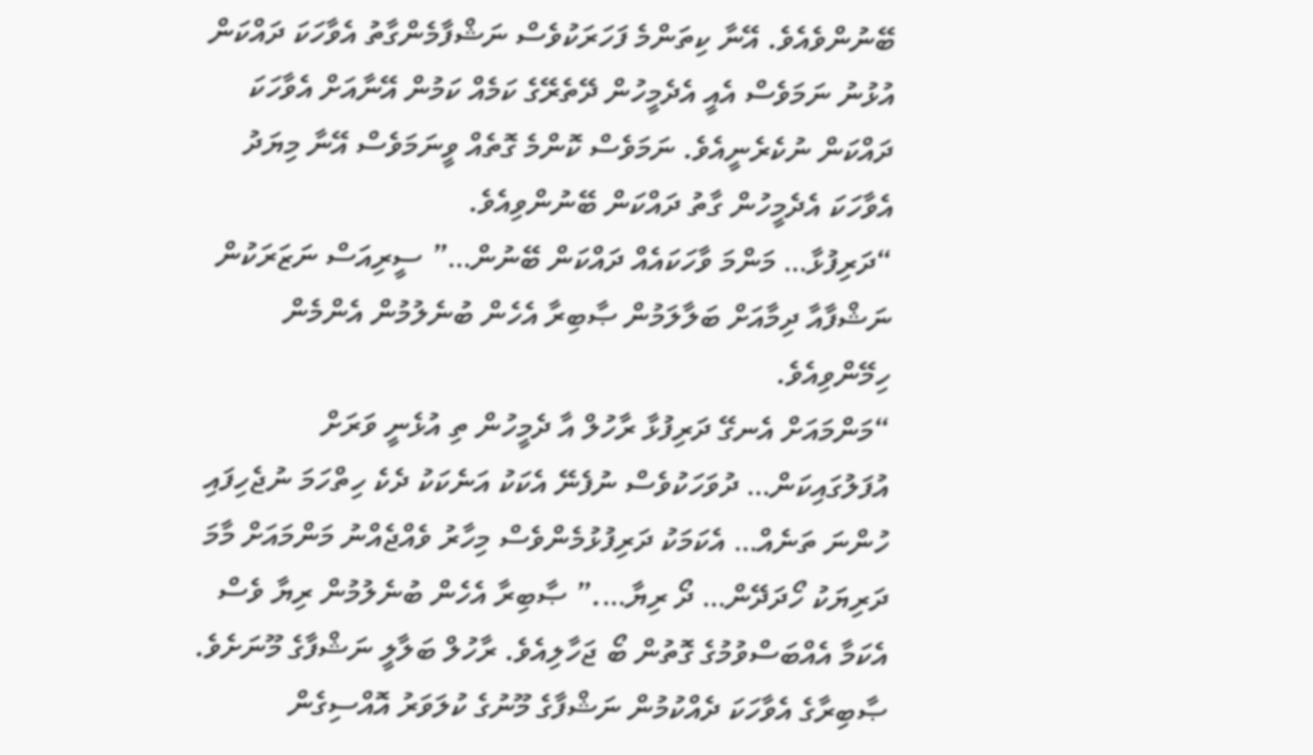ބޭނުންވެއެވެ. އޭނާ ކިތަންމެ ފަހަރަކުވެސް ނަޝްފާމެންގާތު އެވާހަކަ ދައްކަން އުޅުނު ނަމަވެސް އެއީ އެދެމީހުން ދޭތެރޭގެ ކަމެއް ކަމުން އޭނާއަށް އެވާހަކަ ދައްކަން ނުކެރެނީއެވެ. ނަމަވެސް ކޮންމެ ގޮތެއް ވީނަމަވެސް އޭނާ މިޔަދު އެވާހަކަ އެދެމީހުން ގާތު ދައްކަން ބޭނުންވިއެވެ.
“ދަރިފުޅާ… މަންމަ ވާހަކައެއް ދައްކަން ބޭނުން…” ސީރިއަސް ނަޒަރަކުން ނަޝްފާއާ ދިމާއަށް ބަލާލަމުން ޞާބިރާ އެހެން ބުނެލުމުން އެންމެން ހިމޭންވިއެވެ.
“މަންމައަށް އެނގޭ ދަރިފުޅާ ރާހުލް އާ ދެމީހުން ތި އުޅެނީ ވަރަށް އުފަލުގައިކަން… ދުވަހަކުވެސް ނުފެނޭ އެކަކު އަނެކަކު ދެކެ ހިތްހަމަ ނުޖެހިފައި ހުންނަ ތަނެއް… އެކަމަކު ދަރިފުޅުމެންވެސް މިހާރު ވެއްޖެއްނު މަންމައަށް މާމަ ދަރިޔަކު ހޯދަދޭން… ދޯ ރިޔާ….” ޞާބިރާ އެހެން ބުނެލުމުން ރިޔާ ވެސް އެކަމާ އެއްބަސްވުމުގެ ގޮތުން ބޯ ޖަހާލިއެވެ. ރާހުލް ބަލާލީ ނަޝްފާގެ މޫނަށެވެ. ޞާބިރާގެ އެވާހަކަ ދެއްކުމުން ނަޝްފާގެ މޫނުގެ ކުލަވަރު އޮއްސިގެން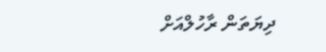ދިޔަތަން ރާހުލްއަށް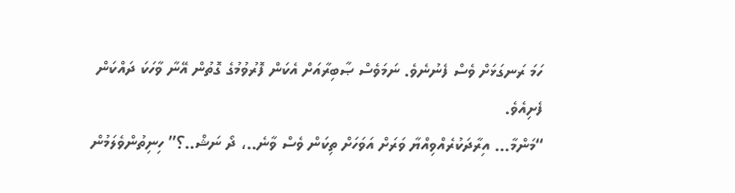ހަމަ ރަނގަޅަށް ވެސް ފެނުނެވެ. ނަމަވެސް ޞާބިރާއަށް އެކަން ފޮރުވުމުގެ ގޮތުން އޭނާ ވާހަކަ ދައްކަން ފެށިއެވެ.
“މަންމާ… އިރާދަކުރެއްވިއްޔާ ވަރަށް އަވަހަށް ތިކަން ވެސް ވާނެ..، ދޯ ނަޝް..؟” ހިނިތުންވެލަމުން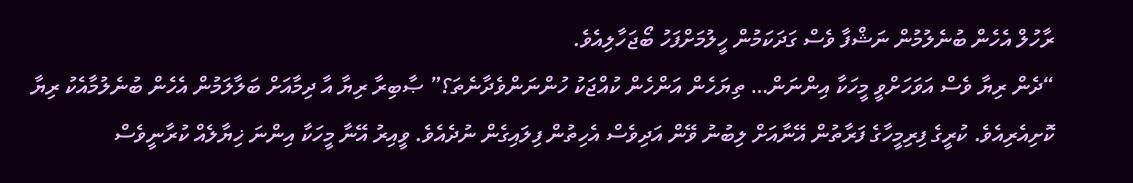ރާހުލް އެހެން ބުނެލުމުން ނަޝްފާ ވެސް ގަދަކަމުން ހީލުމަށްފަހު ބޯޖަހާލިއެވެ.
“ދެން ރިޔާ ވެސް އަވަހަށްވީ މީހަކާ އިންނަން… ތިޔަހެން އަންހެން ކުއްޖަކު ހުންނަންވެދާނެތަ؟” ޞާބިރާ ރިޔާ އާ ދިމާއަށް ބަލާލަމުން އެހެން ބުނެލުމާއެކު ރިޔާ ކޮށިއެރިއެވެ. ކުރީގެ ފިރިމީހާގެ ފަރާތުން އޭނާއަށް ލިބުނު ވޭން އަދިވެސް އެހިތުން ފިލައިގެން ނުދެއެވެ. ވީއިރު އޭނާ މީހަކާ އިންނަ ޚިޔާލެއް ކުރާނީވެސް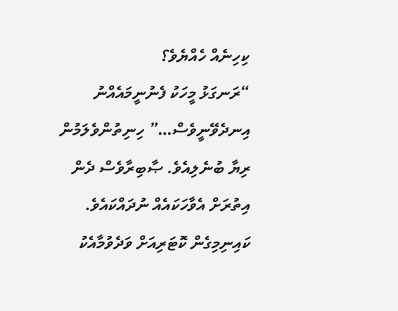ކިހިނެއް ހެއްޔެވެ؟
“ރަނގަޅު މީހަކު ފެނުނީމައެއްނު އިނދެވޭނީވެސް…” ހިނިތުންވެލަމުން ރިޔާ ބުނެލިއެވެ. ޞާބިރާވެސް ދެން އިތުރަށް އެވާހަކައެއް ނުދައްކައެވެ.
ކައިނިމިގެން ކޮޓަރިއަށް ވަދެވުމާއެކު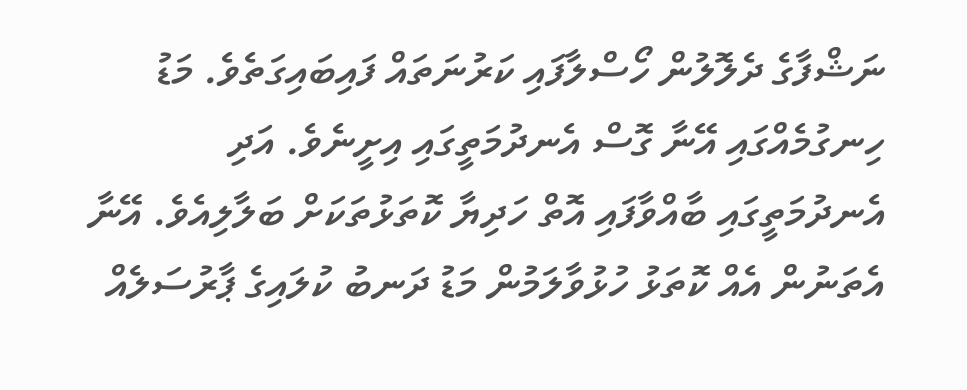ނަޝްފާގެ ދެލޮލުން ހޯސްލާފައި ކަރުނަތައް ފައިބައިގަތެވެ. މަޑު ހިނގުމެއްގައި އޭނާ ގޮސް އެނދުމަތީގައި އިށީނެވެ. އަދި އެނދުމަތީގައި ބާއްވާފައި އޮތް ހަދިޔާ ކޮތަޅުތަކަށް ބަލާލިއެވެ. އޭނާ އެތަނުން އެއް ކޮތަޅު ހުޅުވާލަމުން މަޑު ދަނބު ކުލައިގެ ޕާރުސަލެއް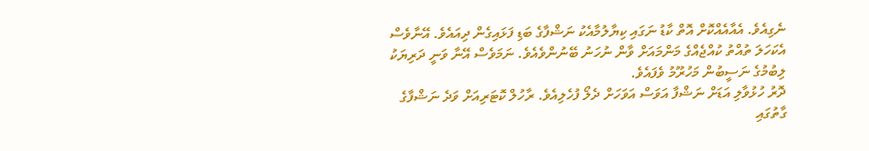ނެގިއެވެ. އެއާއެއްކޮށް އޮތް ކާޑު ނަގައި ކިޔާލުމާއެކު ނަޝްފާގެ ބަޑި ފަޅައިގެން ދިއައެވެ. އޭނާވެސް އެކަހަލަ ތުއްތު ކުއްޖެއްގެ މަންމައަށް ވާން ނުހަނު ބޭނުންވެއެވެ. ނަމަވެސް އޭނާ ވަނީ ދަރިޔަކު ލިބުމުގެ ނަސީބުން މަހުރޫމު ވެފައެވެ.
ދޮރު ހުޅުވާލި އަޑަށް ނަޝްފާ އަވަސް އަވަހަށް ދެލޯ ފުހެލިއެވެ. ރާހުލް ކޮޓަރިއަށް ވަދެ ނަޝްފާގެ ގާތުގައި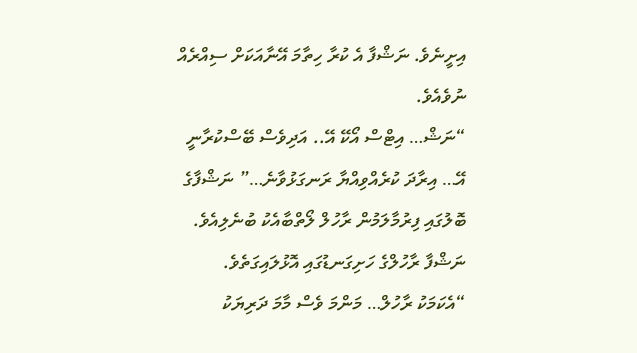އިށީނެވެ. ނަޝްފާ އެ ކުރާ ހިތާމަ އޭނާއަކަށް ސިއްރެއް ނުވެއެވެ.
“ނަޝް… އިޓްސް އޯކޭ އޭ.. އަދިވެސް ބޭސްކުރާނީ އޭ… އިރާދަ ކުރެއްވިއްޔާ ރަނގަޅުވާނެ…” ނަޝްފާގެ ބޮލުގައި ފިރުމާލަމުން ރާހުލް ލޯތްބާއެކު ބުނެލިއެވެ. ނަޝްފާ ރާހުލްގެ ހަށިގަނޑުގައި އޮޅުލައިގަތެވެ.
“އެކަމަކު ރާހުލް… މަންމަ ވެސް މާމަ ދަރިޔަކު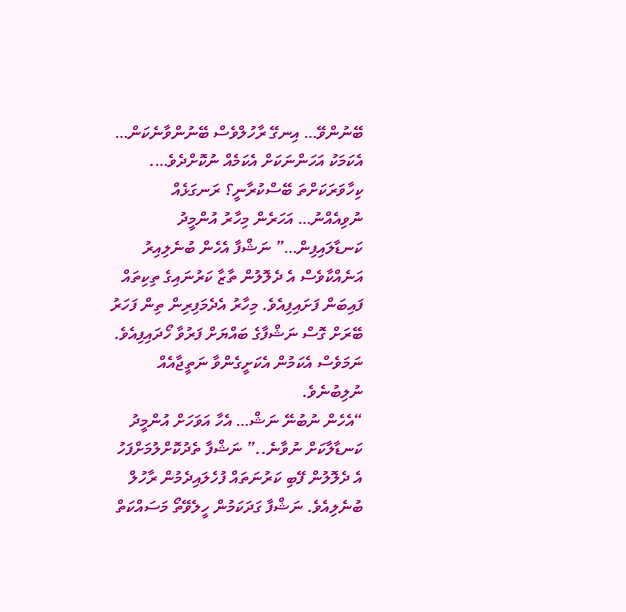ބޭނުންވޭ… އިނގޭ ރާހުލްވެސް ބޭނުންވާނެކަން… އެކަމަކު އަހަންނަކަށް އެކަމެއް ނުކޮށްދެވެ…. ކިހާވަރަކަށްތަ ބޭސްކުރާނީ؟ ރަނގަޅެއް ނުވިއެއްނު… އަހަރެން މިހާރު އުންމީދު ކަނޑާލައިފިން…” ނަޝްފާ އެހެން ބުނެލިއިރު އަނެއްކާވެސް އެ ދެލޮލުން ތާޒާ ކަރުނައިގެ ތިކިތައް ފައިބަން ފަށައިފިއެވެ. މިހާރު އެދެމަފިރިން ތިން ފަހަރު ބޭރަށް ގޮސް ނަޝްފާގެ ބައްޔަށް ފަރުވާ ހޯދައިފިއެވެ. ނަމަވެސް އެކަމުން އެކަށީގެންވާ ނަތީޖާއެއް ނުލިބުނެވެ.
“އެހެން ނުބުނޭ ނަޝް… އެހާ އަވަހަށް އުންމީދު ކަނޑާލާކަށް ނުވާނެ..” ނަޝްފާ ތެދުކޮށްލުމަށްފަހު އެ ދެލޮލުން ފޭބި ކަރުނަތައް ފުހެލައިދެމުން ރާހުލް ބުނެލިއެވެ. ނަޝްފާ ގަދަކަމުން ހީލެވޭތޯ މަސައްކަތް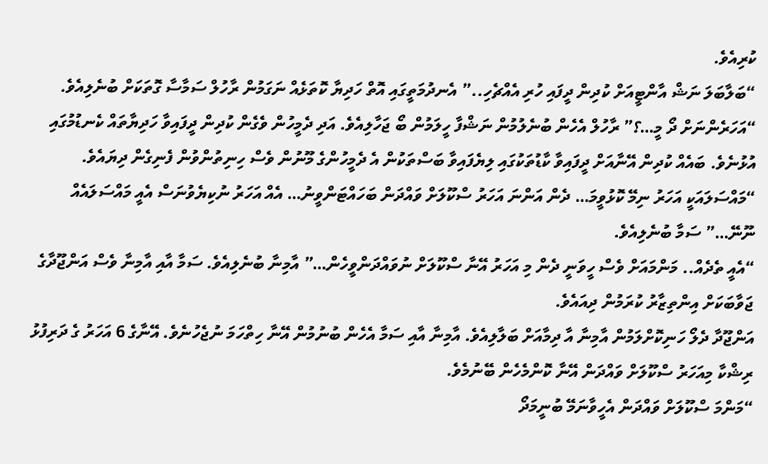ކުރިއެވެ.
“ބަލާބަލަ ނަޝް އާންޓީއަށް ކުދިން ދީފައި ހުރި އެއްޗެހި..” އެނދުމަތީގައި އޮތް ހަދިޔާ ކޮތަޅެއް ނަގަމުން ރާހުލް ސަމާސާ ގޮތަކަށް ބުނެލިއެވެ.
“އަހަރެންނަށް ދޯ މީ…؟” ރާހުލް އެހެން ބުނެލުމުން ނަޝްފާ ހީލަމުން ބޯ ޖަހާލިއެވެ. އަދި ދެމީހުން ވެގެން ކުދިން ދީފައިވާ ހަދިޔާތައް ކެނޑުމުގައި އުޅުނެވެ. ބައެއް ކުދިން އޭނާއަށް ދީފައިވާ ކާޑުތަކުގައި ލިޔެފައިވާ ބަސްތަކުން އެ ދެމީހުންގެ މޫނުން ވެސް ހިނިތުންވުން ފެނިގެން ދިޔައެވެ.
“މައްސަލައަކީ އަހަރު ނިމޭ ކޮޅުވީމަ… ދެން އަންނަ އަހަރު ސްކޫލަށް ވައްދަން ބަހައްޓަންވީނު… އެއް އަހަރު ނުކިޔެވުނަސް އެއީ މައްސަލައެއް ނޫނޭ…” ސަމާ ބުނެލިއެވެ.
“އެއީ ތެދެއް.. މަންމައަށް ވެސް ހީވަނީ ދެން މި އަހަރު އޭނާ ސްކޫލަށް ނުވައްދަންވީހެން…” އާމިނާ ބުނެލިއެވެ. ސަމާ އާއި އާމިނާ ވެސް އަންޖޫދާގެ ޖަވާބަކަށް އިންތިޒާރު ކުރަމުން ދިއައެވެ.
އަންޖޫދާ ދެލޯ ހަނިކޮށްލަމުން އާމިނާ އާ ދިމާއަށް ބަލާލިއެވެ. އާމިނާ އާއި ސަމާ އެހެން ބުނުމުން އޭނާ ހިތްހަމަ ނުޖެހުނެވެ. އޭނާގެ 6 އަހަރު ގެ ދަރިފުޅު ރިޝްކާ މިއަހަރު ސްކޫލަށް ވައްދަން އޭނާ ކޮންމެހެން ބޭނުމެވެ.
“މަންމަ ސްކޫލަށް ވައްދަން އެހީވާނަމޭ ބުނީމަދޯ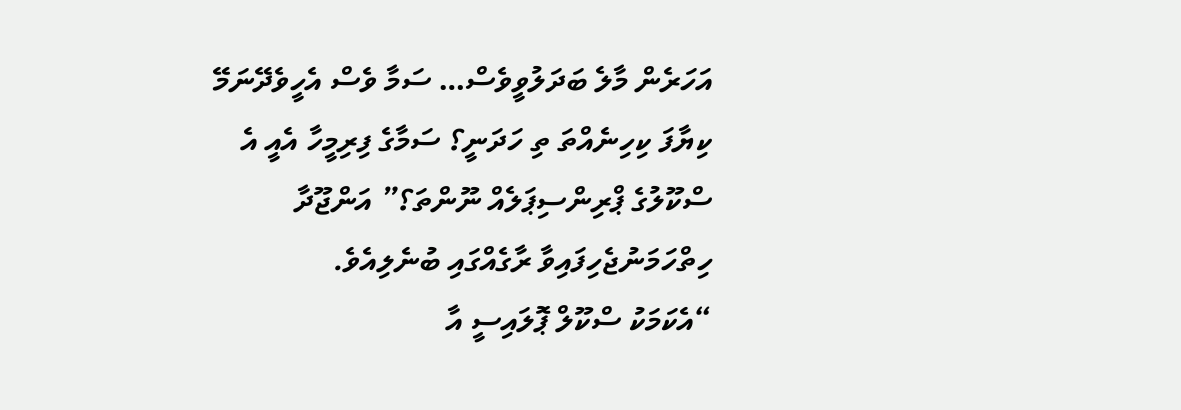އަހަރެން މާލެ ބަދަލުވީވެސް… ސަމާ ވެސް އެހީވެދޭނަމޭ ކިޔާފަ ކިހިނެއްތަ ތި ހަދަނީ؟ ސަމާގެ ފިރިމީހާ އެއީ އެ ސްކޫލުގެ ޕްރިންސިޕަލެއް ނޫންތަ؟” އަންޖޫދާ ހިތްހަމަނުޖެހިފައިވާ ރާގެއްގައި ބުނެލިއެވެ.
“އެކަމަކު ސްކޫލް ޕޮލައިސީ އާ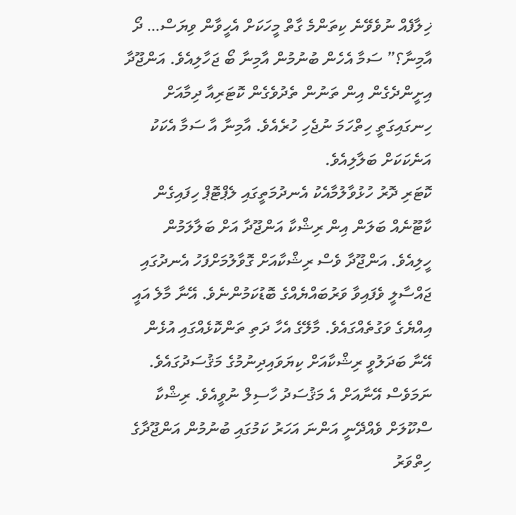ޚިލާފެއް ނުވެވޭނެ ކިތަންމެ ގާތް މީހަކަށް އެހީވާން ވިޔަސް… ދޯ އާމިނާ؟” ސަމާ އެހެން ބުނުމުން އާމިނާ ބޯ ޖަހާލިއެވެ. އަންޖޫދާ އިށީންދެގެން އިން ތަނުން ތެދުވެގެން ކޮޓަރިއާ ދިމާއަށް ހިނގައިގަތީ ހިތްހަމަ ނުޖެހި ހުރެއެވެ. އާމިނާ އާ ސަމާ އެކަކު އަނެކަކަށް ބަލާލިއެވެ.
ކޮޓަރި ދޮރު ހުޅުވާލުމާއެކު އެނދުމަތީގައި ލެޕްޓޮޕް ހިފައިގެން ކާޓޫނެއް ބަލަން އިން ރިޝްކާ އަންޖޫދާ އަށް ބަލާލަމުން ހީލިއެވެ. އަންޖޫދާ ވެސް ރިޝްކާއަށް ގޮވާލުމަށްފަހު އެނދުގައި ޖައްސާލީ ވެފައިވާ ވަރުބައްޔެއްގެ ބޮޑުކަމުންނެވެ. އޭނާ މާލެ އައީ އިއްޔެގެ ވަގުތެއްގައެވެ. މާލޭގެ އެހާ ދަތި ތަންކޮޅެއްގައި އުޅެން އޭނާ ބަދަލުވީ ރިޝްކާއަށް ކިޔަވައިދިނުމުގެ މަޤުސަދުގައެވެ. ނަމަވެސް އޭނާއަށް އެ މަޤުސަދު ހާސިލް ނުވީއެވެ. ރިޝްކާ ސްކޫލަށް ވެއްދޭނީ އަންނަ އަހަރު ކަމުގައި ބުނުމުން އަންޖޫދާގެ ހިތްވަރު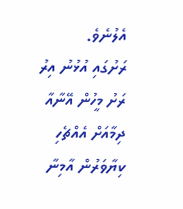އެލުނެވެ.
ރަށުގައި އުޅުނު އިރު ރަށު މީހުން އޭނާއާ ދިމާއަށް އެއްޗެހި ކިޔާވަރުން އާމިނާ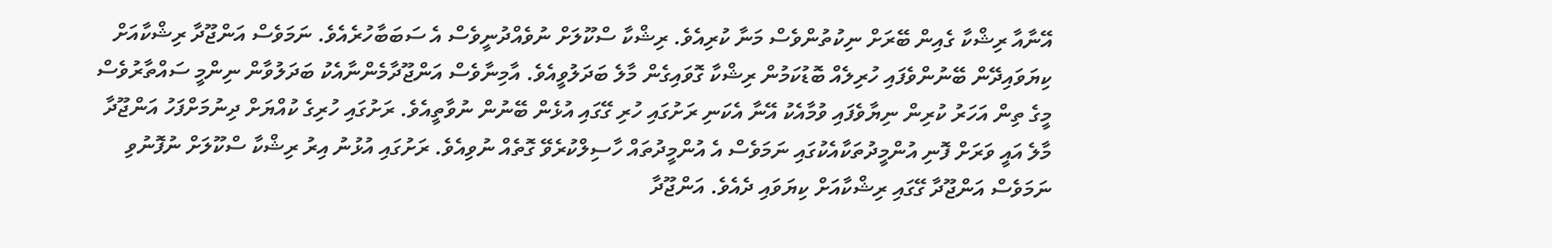އޭނާއާ ރިޝްކާ ގެއިން ބޭރަށް ނިކުތުންވެސް މަނާ ކުރިއެވެ. ރިޝްކާ ސްކޫލަށް ނުވެއްދުނީވެސް އެ ސަބަބާހުރެއެވެ. ނަމަވެސް އަންޖޫދާ ރިޝްކާއަށް ކިޔަވައިދޭން ބޭނުންވެފައި ހުރިލެއް ބޮޑުކަމުން ރިޝްކާ ގޮވައިގެން މާލެ ބަދަލުވީއެވެ. އާމިނާވެސް އަންޖޫދާމެންނާއެކު ބަދަލުވާން ނިންމީ ސައްތާރުވެސް މީގެ ތިން އަހަރު ކުރިން ނިޔާވެފައި ވުމާއެކު އޭނާ އެކަނި ރަށުގައި ހުރި ގޭގައި އުޅެން ބޭނުން ނުވާތީއެވެ. ރަށުގައި ހުރިގެ ކުއްޔަށް ދިނުމަށްފަހު އަންޖޫދާ މާލެ އައީ ވަރަށް ފޮނި އުންމީދުތަކާއެކުގައި ނަމަވެސް އެ އުންމީދުތައް ހާސިލްކުރެވޭ ގޮތެއް ނުވިއެވެ. ރަށުގައި އުޅުނު އިރު ރިޝްކާ ސްކޫލަށް ނުފޮނުވި ނަމަވެސް އަންޖޫދާ ގޭގައި ރިޝްކާއަށް ކިޔަވައި ދެއެވެ. އަންޖޫދާ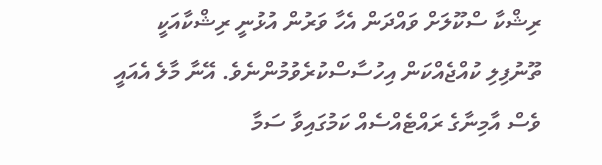ރިޝްކާ ސްކޫލަށް ވައްދަން އެހާ ވަރުން އުޅުނީ ރިޝްކާއަކީ ތޫނުފިލި ކުއްޖެއްކަން އިހުސާސްކުރެވުމުންނެވެ. އޭނާ މާލެ އެއައީ ވެސް އާމިނާގެ ރައްޓެއްސެއް ކަމުގައިވާ ސަމާ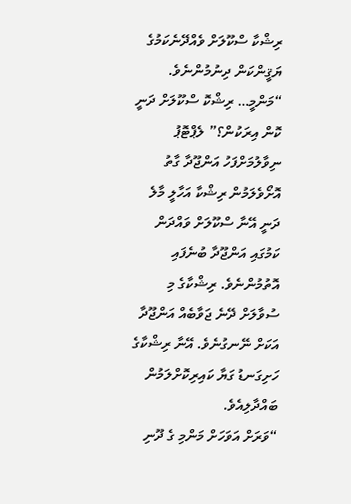ރިޝްކާ ސްކޫލަށް ވެއްދޭނެކަމުގެ ޔަޤީންކަން ދިނުމުންނެވެ.
“މަންމީ… ރިޝްކޮ ސްކޫލަށް ދަނީ ކޮން އިރަކުން؟” ލެޕްޓޮޕު ނިވާލުމަށްފަހު އަންޖޫދާ ގާތު އޮށޯވެލަމުން ރިޝްކާ އަހާލީ މާލެ ދަނީ އޭނާ ސްކޫލަށް ވައްދަން ކަމުގައި އަންޖޫދާ ބުނެފައި އޮތުމުންނެވެ. ރިޝްކާގެ މި ސުވާލަށް ދޭނެ ޖަވާބެއް އަންޖޫދާ އަކަށް ނޭނގުނެވެ. އޭނާ ރިޝްކާގެ ހަށިގަނޑު ގަޔާ ކައިރިކޮށްލަމުން ބައްދާލިއެވެ.
“ވަރަށް އަވަހަށް މަންމި ގެ ދޫނި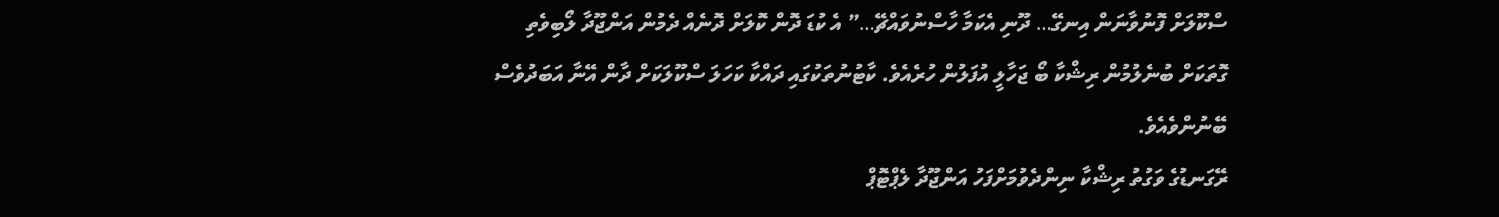ސްކޫލަށް ފޮނުވާނަން އިނގޭ… ދޫނި އެކަމާ ހާސްނުވައްޗޭ…” އެ ކުޑަ ދޮން ކޮލަށް ދޮނެއް ދެމުން އަންޖޫދާ ލޯބިވެތި ގޮތަކަށް ބުނެލުމުން ރިޝްކާ ބޯ ޖަހާލީ އުފަލުން ހުރެއެވެ. ކާޓުނުތަކުގައި ދައްކާ ކަހަލަ ސްކޫލަކަށް ދާން އޭނާ އަބަދުވެސް ބޭނުންވެއެވެ.
ރޭގަނޑުގެ ވަގުތު ރިޝްކާ ނިންދެވުމަށްފަހު އަންޖޫދާ ލެޕްޓޮޕް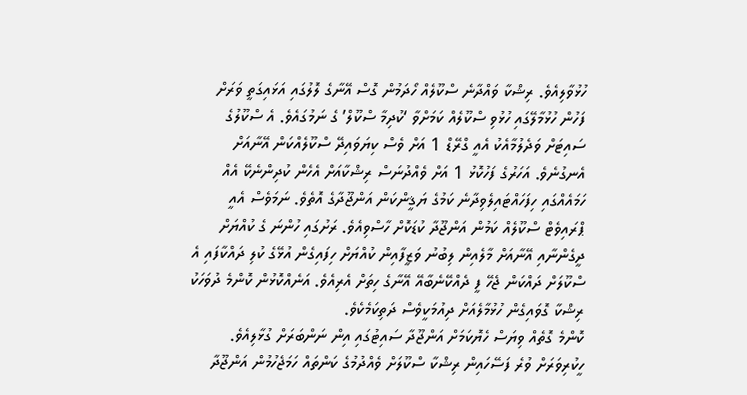ހުޅުވާލިއެވެ. ރިޝްކާ ވައްދާނެ ސްކޫލެއް ހޯދަމުން ގޮސް އޭނާގެ ލޮލުގައި އަޅައިގަތީ ވަރަށް ފަހުން ހުޅުމާލޭގައި ހުޅުވި ސްކޫލެއް ކަމަށްވާ ‘ކުދިމާ ސްކޫލް’ ގެ ނަމުގައެވެ. އެ ސްކޫލުގެ ސައިޓަށް ވަދެލުމާއެކު އެއީ ގްރޭޑް 1 އަށް ވެސް ކިޔަވައިދޭ ސްކޫލެއްކަން އޭނާއަށް އެނގުނެވެ. އަހަރުގެ ފަހުކޮޅު 1 އަށް ވެއްދުނަސް ރިޝްކާއަށް އެހެން ކުދިންނެކޭ އެއް ހަމައެއްގައި ހިފަހައްޓައިލެވިދާނެ ކަމުގެ ޔަޤީންކަން އަންޖޫދާގެ އޮތެވެ. ނަމަވެސް އެއީ ޕްރައިވެޓް ސްކޫލެއް ކަމުން އަންޖޫދާ ކުޑަކޮށް ހާސްވިއެވެ. ރަށުގައި ހުންނަ ގެ ކުއްޔަށް ދީގެންނާއި އޭނާއަށް މާލެއިން ލިބުނު ވަޒީފާއިން ކުއްޔަށް ހިފައިގެން އުޅޭގެ ކުލި ދައްކާފައި އެ ސްކޫލަށް ދައްކަން ޖެހޭ ފީ ދެއްކޭނެބާއޭ އޭނާގެ ހިތަށް އެރިއެވެ. އަނެއްކޮޅުން ކޮންމެ ދުވަހަކު ރިޝްކާ ގޮވައިގެން ހުޅުމާލެއަށް ދިއުމަކީވެސް ދަތިކަމެކެވެ.
ކޮންމެ ގޮތެއް ވިޔަސް ހެޔޮކަމަށް އަންޖޫދާ ސައިޓުގައި އިން ނަންބަރަށް ގުޅާލިއެވެ. ހީކުރިވަރަށް ވުރެ ފަސޭހައިން ރިޝްކާ ސްކޫލަށް ވެއްދުމުގެ ކަންތައް ހަމަޖެހުމުން އަންޖޫދާ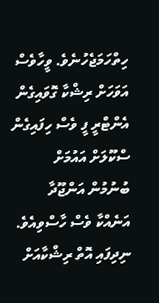ހިތްހަމަޖެހުނެވެ. ވީހާވެސް އަވަހަށް ރިޝްކާ ގޮވައިގެން އެންޓްރީ ފީ ވެސް ހިފައިގެން ސްކޫލަށް އައުމަށް ބުނުމުން އަންޖޫދާ އަނެއްކާ ވެސް ހާސްވިއެވެ. ނިދިފައި އޮތް ރިޝްކާއަށް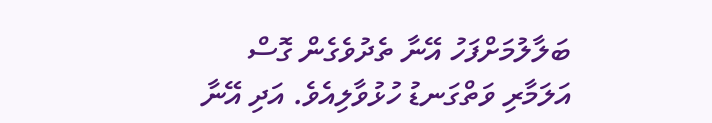ބަލާލުމަށްފަހު އޭނާ ތެދުވެގެން ގޮސް އަލަމާރި ވަތްގަނޑު ހުޅުވާލިއެވެ. އަދި އޭނާ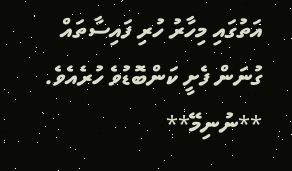އަތުގައި މިހާރު ހުރި ފައިސާތައް ގުނަން ފެށީ ކަންބޮޑުވެ ހުރެއެވެ.
**ނުނިމޭ**